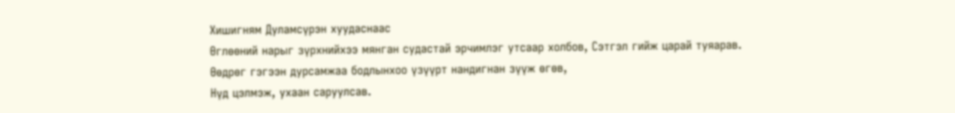Хишигням Дуламсүрэн хуудаснаас
Өглөөний нарыг зүрхнийхээ мянган судастай эрчимлэг утсаар холбов, Сэтгэл гийж царай туяарав.
Өөдрөг гэгээн дурсамжаа бодлынхоо үзүүрт нандигнан зүүж өгөв,
Нүд цэлмэж, ухаан саруулсав.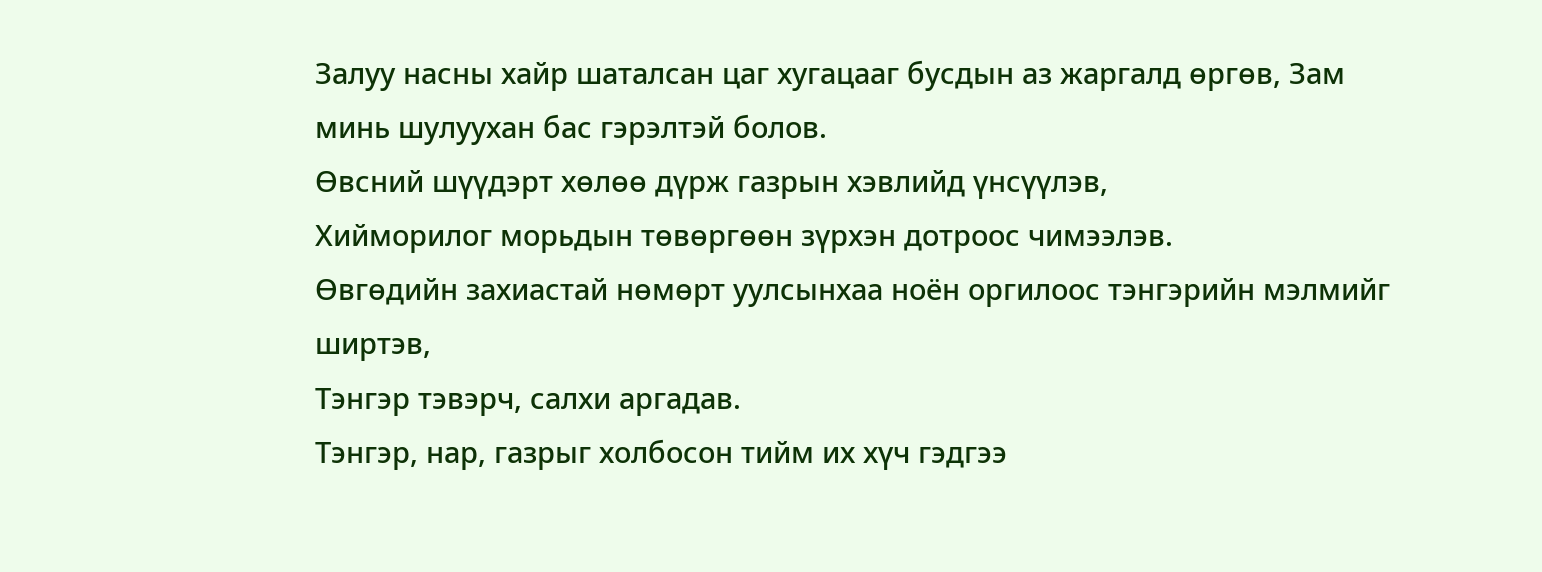Залуу насны хайр шаталсан цаг хугацааг бусдын аз жаргалд өргөв, Зам минь шулуухан бас гэрэлтэй болов.
Өвсний шүүдэрт хөлөө дүрж газрын хэвлийд үнсүүлэв,
Хийморилог морьдын төвөргөөн зүрхэн дотроос чимээлэв.
Өвгөдийн захиастай нөмөрт уулсынхаа ноён оргилоос тэнгэрийн мэлмийг ширтэв,
Тэнгэр тэвэрч, салхи аргадав.
Тэнгэр, нар, газрыг холбосон тийм их хүч гэдгээ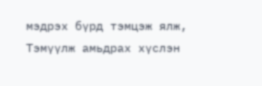мэдрэх бүрд тэмцэж ялж, Тэмүүлж амьдрах хүслэн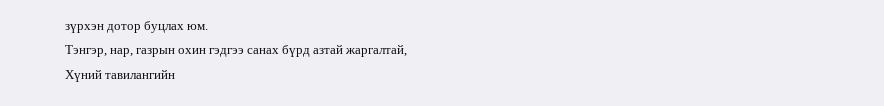зүрхэн дотор буцлах юм.
Тэнгэр, нар, газрын охин гэдгээ санах бүрд азтай жаргалтай,
Хүний тавилангийн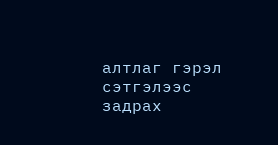алтлаг гэрэл сэтгэлээс задрах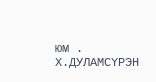юм .
Х.ДУЛАМСҮРЭН